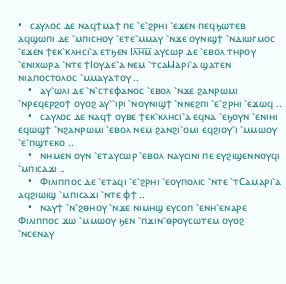•   ⲥⲁⲩⲗⲟⲥ ⲇⲉ ⲛⲁϥϯⲙⲁϯ ⲡⲉ ⳿ⲉ⳿ϩⲣⲏⲓ ⳿ⲉϫⲉⲛ ⲡⲉϥϧⲱⲧⲉⲃ ⲁϥϣⲱⲡⲓ ⲇⲉ ⳿ⲙⲡⲓⲥⲏⲟⲩ ⳿ⲉⲧⲉ⳿ⲙⲙⲁⲩ ⳿ⲛϫⲉ ⲟⲩⲛⲓϣϯ ⳿ⲛⲇⲓⲱⲅⲙⲟⲥ ⳿ⲉϫⲉⲛ ϯⲉⲕ⳿ⲕⲗⲏⲥⲓ⳿ⲁ ⲉⲧϧⲉⲛ Ⲓⲗ̅ⲏ̅ⲙ̅ ⲁⲩⲥⲱⲣ ⲇⲉ ⳿ⲉⲃⲟⲗ ⲧⲏⲣⲟⲩ ⳿ⲉⲛⲓⲭⲱⲣⲁ ⳿ⲛⲧⲉ ϯⲒⲟⲩⲇⲉ⳿ⲁ ⲛⲉⲙ ⳿ⲧⲥⲁⲘⲁⲣⲓ⳿ⲁ ϣⲁⲧⲉⲛ ⲛⲓⲁⲡⲟⲥⲧⲟⲗⲟⲥ ⳿ⲙⲙⲁⲩⲁⲧⲟⲩ ..
    •   ⲁⲩ⳿ⲱⲗⲓ ⲇⲉ ⳿ⲛ⳿ⲥⲧⲉⲫⲁⲛⲟⲥ ⳿ⲉⲃⲟⲗ ⳿ⲛϫⲉ ϩⲁⲛⲣⲱⲙⲓ ⳿ⲛⲣⲉϥⲉⲣϩⲟϯ ⲟⲩⲟϩ ⲁⲩ⳿⳿ⲓⲣⲓ ⳿ⲛⲟⲩⲛⲓϣϯ ⳿ⲛⲛⲉϩⲡⲓ ⳿ⲉ⳿ϩⲣⲏⲓ ⳿ⲉϫⲱϥ ..
    •   ⲥⲁⲩⲗⲟⲥ ⲇⲉ ⲛⲁϥϯ ⲟⲩⲃⲉ ϯⲉⲕ⳿ⲕⲗⲏⲥⲓ⳿ⲁ ⲉϥⲛⲁ ⳿ⲉϧⲟⲩⲛ ⳿ⲉⲛⲓⲏⲓ ⲉϥⲱϣϯ ⳿ⲛϩⲁⲛⲣⲱⲙⲓ ⳿ⲉⲃⲟⲗ ⲛⲉⲙ ϩⲁⲛϩⲓ⳿ⲟⲙⲓ ⲉϥϩⲓⲟⲩ⳿ⲓ ⳿ⲙⲙⲱⲟⲩ ⳿ⲉ⳿ⲡϣⲧⲉⲕⲟ ..
    •   ⲛⲏⲙⲉⲛ ⲟⲩⲛ ⳿ⲉⲧⲁⲩⲥⲱⲣ ⳿ⲉⲃⲟⲗ ⲛⲁⲩⲥⲓⲛⲓ ⲡⲉ ⲉⲩϩⲓϣⲉⲛⲛⲟⲩϥⲓ ⳿ⲙⲡⲓⲥⲁϫⲓ ..
    •   Ⲫⲓⲗⲓⲡⲡⲟⲥ ⲇⲉ ⳿ⲉⲧⲁϥⲓ ⳿ⲉ⳿ϩⲣⲏⲓ ⳿ⲉⲟⲩⲡⲟⲗⲓⲥ ⳿ⲛⲧⲉ ⳿ⲧⲤⲁⲙⲁⲣⲓ⳿ⲁ ⲁϥϩⲓⲱⲓϣ ⳿ⲙⲡⲓⲥⲁϫⲓ ⳿ⲛⲧⲉ ⲫϯ ..
    •   ⲛⲁⲩϯ ⳿ⲛ⳿ϩⲑⲏⲟⲩ ⳿ⲛϫⲉ ⲛⲓⲙⲏϣ ⲉⲩⲥⲟⲡ ⳿ⲉⲛⲏ⳿ⲉⲛⲁⲣⲉ Ⲫⲓⲗⲓⲡⲡⲟⲥ ϫⲱ ⳿ⲙⲙⲱⲟⲩ ϧⲉⲛ ⳿ⲡϫⲓⲛ⳿ⲑⲣⲟⲩⲥⲱⲧⲉⲙ ⲟⲩⲟϩ ⳿ⲛⲥⲉⲛⲁⲩ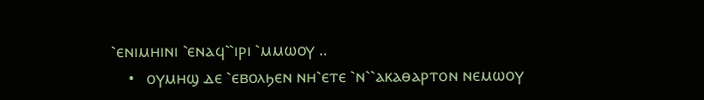⳿ⲉⲛⲓⲙⲏⲓⲛⲓ ⳿ⲉⲛⲁϥ⳿⳿ⲓⲣⲓ ⳿ⲙⲙⲱⲟⲩ ..
    •   ⲟⲩⲙⲏϣ ⲇⲉ ⳿ⲉⲃⲟⲗϧⲉⲛ ⲛⲏ⳿ⲉⲧⲉ ⳿ⲛ⳿⳿ⲁⲕⲁⲑⲁⲣⲧⲟⲛ ⲛⲉⲙⲱⲟⲩ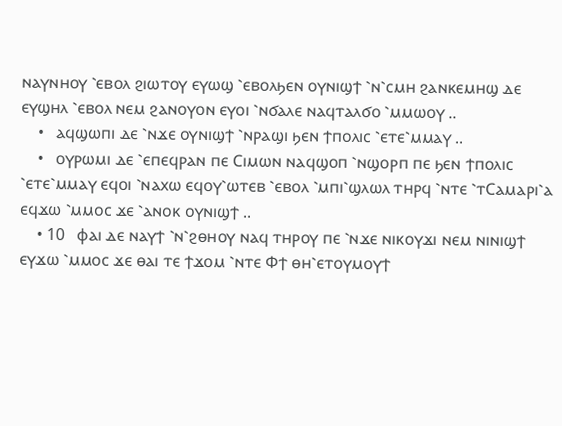ⲛⲁⲩⲛⲏⲟⲩ ⳿ⲉⲃⲟⲗ ϩⲓⲱⲧⲟⲩ ⲉⲩⲱϣ ⳿ⲉⲃⲟⲗϧⲉⲛ ⲟⲩⲛⲓϣϯ ⳿ⲛ⳿ⲥⲙⲏ ϩⲁⲛⲕⲉⲙⲏϣ ⲇⲉ ⲉⲩϣⲏⲗ ⳿ⲉⲃⲟⲗ ⲛⲉⲙ ϩⲁⲛⲟⲩⲟⲛ ⲉⲩⲟⲓ ⳿ⲛϭⲁⲗⲉ ⲛⲁϥⲧⲁⲗϭⲟ ⳿ⲙⲙⲱⲟⲩ ..
    •   ⲁϥϣⲱⲡⲓ ⲇⲉ ⳿ⲛϫⲉ ⲟⲩⲛⲓϣϯ ⳿ⲛⲣⲁϣⲓ ϧⲉⲛ ϯⲡⲟⲗⲓⲥ ⳿ⲉⲧⲉ⳿ⲙⲙⲁⲩ ..
    •   ⲟⲩⲣⲱⲙⲓ ⲇⲉ ⳿ⲉⲡⲉϥⲣⲁⲛ ⲡⲉ Ⲥⲓⲙⲱⲛ ⲛⲁϥϣⲟⲡ ⳿ⲛϣⲟⲣⲡ ⲡⲉ ϧⲉⲛ ϯⲡⲟⲗⲓⲥ ⳿ⲉⲧⲉ⳿ⲙⲙⲁⲩ ⲉϥⲟⲓ ⳿ⲛⲁⲭⲱ ⲉϥⲟⲩ⳿ⲱⲧⲉⲃ ⳿ⲉⲃⲟⲗ ⳿ⲙⲡⲓ⳿ϣⲗⲱⲗ ⲧⲏⲣϥ ⳿ⲛⲧⲉ ⳿ⲧⲤⲁⲙⲁⲣⲓ⳿ⲁ ⲉϥϫⲱ ⳿ⲙⲙⲟⲥ ϫⲉ ⳿ⲁⲛⲟⲕ ⲟⲩⲛⲓϣϯ ..
    • 10   ⲫⲁⲓ ⲇⲉ ⲛⲁⲩϯ ⳿ⲛ⳿ϩⲑⲏⲟⲩ ⲛⲁϥ ⲧⲏⲣⲟⲩ ⲡⲉ ⳿ⲛϫⲉ ⲛⲓⲕⲟⲩϫⲓ ⲛⲉⲙ ⲛⲓⲛⲓϣϯ ⲉⲩϫⲱ ⳿ⲙⲙⲟⲥ ϫⲉ ⲑⲁⲓ ⲧⲉ ϯϫⲟⲙ ⳿ⲛⲧⲉ Ⲫϯ ⲑⲏ⳿ⲉⲧⲟⲩⲙⲟⲩϯ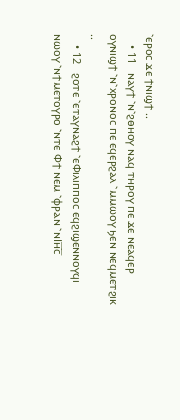⳿ⲉⲣⲟⲥ ϫⲉ ϯⲛⲓϣϯ ..
    • 11   ⲛⲁⲩϯ ⳿ⲛ⳿ϩⲑⲏⲟⲩ ⲛⲁϥ ⲧⲏⲣⲟⲩ ⲡⲉ ϫⲉ ⲛⲉⲁϥⲉⲣ ⲟⲩⲛⲓϣϯ ⳿ⲛ⳿ⲭⲣⲟⲛⲟⲥ ⲡⲉ ⲉϥⲉⲣϩⲁⲗ ⳿ⲙⲙⲱⲟⲩ ϧⲉⲛ ⲛⲉϥⲙⲉⲧϩⲓⲕ ..
    • 12   ϩⲟⲧⲉ ⳿ⲉⲧⲁⲩⲛⲁϩϯ ⳿ⲉⲪⲓⲗⲓⲡⲡⲟⲥ ⲉϥϩⲓϣⲉⲛⲛⲟⲩϥⲓ ⲛⲱⲟⲩ ⳿ⲛϯⲙⲉⲧⲟⲩⲣⲟ ⳿ⲛⲧⲉ Ⲫϯ ⲛⲉⲙ ⳿ⲫⲣⲁⲛ ⳿ⲛⲒⲏ̅ⲥ̅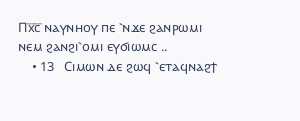Ⲡⲭ̅ⲥ̅ ⲛⲁⲩⲛⲏⲟⲩ ⲡⲉ ⳿ⲛϫⲉ ϩⲁⲛⲣⲱⲙⲓ ⲛⲉⲙ ϩⲁⲛϩⲓ⳿ⲟⲙⲓ ⲉⲩϭⲓⲱⲙⲥ ..
    • 13   Ⲥⲓⲙⲱⲛ ⲇⲉ ϩⲱϥ ⳿ⲉⲧⲁϥⲛⲁϩϯ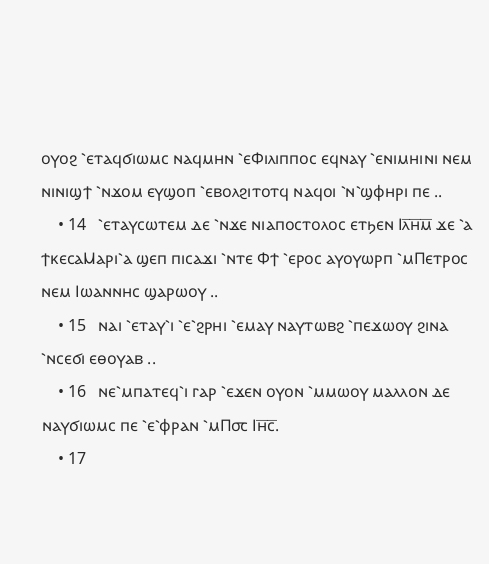ⲟⲩⲟϩ ⳿ⲉⲧⲁϥϭⲓⲱⲙⲥ ⲛⲁϥⲙⲏⲛ ⳿ⲉⲪⲓⲗⲓⲡⲡⲟⲥ ⲉϥⲛⲁⲩ ⳿ⲉⲛⲓⲙⲏⲓⲛⲓ ⲛⲉⲙ ⲛⲓⲛⲓϣϯ ⳿ⲛϫⲟⲙ ⲉⲩϣⲟⲡ ⳿ⲉⲃⲟⲗϩⲓⲧⲟⲧϥ ⲛⲁϥⲟⲓ ⳿ⲛ⳿ϣⲫⲏⲣⲓ ⲡⲉ ..
    • 14   ⳿ⲉⲧⲁⲩⲥⲱⲧⲉⲙ ⲇⲉ ⳿ⲛϫⲉ ⲛⲓⲁⲡⲟⲥⲧⲟⲗⲟⲥ ⲉⲧϧⲉⲛ Ⲓⲗ̅ⲏ̅ⲙ̅ ϫⲉ ⳿ⲁ ϯⲕⲉⲥⲁⲘⲁⲣⲓ⳿ⲁ ϣⲉⲡ ⲡⲓⲥⲁϫⲓ ⳿ⲛⲧⲉ Ⲫϯ ⳿ⲉⲣⲟⲥ ⲁⲩⲟⲩⲱⲣⲡ ⳿ⲙⲠⲉⲧⲣⲟⲥ ⲛⲉⲙ Ⲓⲱⲁⲛⲛⲏⲥ ϣⲁⲣⲱⲟⲩ ..
    • 15   ⲛⲁⲓ ⳿ⲉⲧⲁⲩ⳿ⲓ ⳿ⲉ⳿ϩⲣⲏⲓ ⳿ⲉⲙⲁⲩ ⲛⲁⲩⲧⲱⲃϩ ⳿ⲡⲉϫⲱⲟⲩ ϩⲓⲛⲁ ⳿ⲛⲥⲉϭⲓ ⲉⲑⲟⲩⲁⲃ ..
    • 16   ⲛⲉ⳿ⲙⲡⲁⲧⲉϥ⳿ⲓ ⲅⲁⲣ ⳿ⲉϫⲉⲛ ⲟⲩⲟⲛ ⳿ⲙⲙⲱⲟⲩ ⲙⲁⲗⲗⲟⲛ ⲇⲉ ⲛⲁⲩϭⲓⲱⲙⲥ ⲡⲉ ⳿ⲉ⳿ⲫⲣⲁⲛ ⳿ⲙⲠ⳪ Ⲓⲏ̅ⲥ̅.
    • 17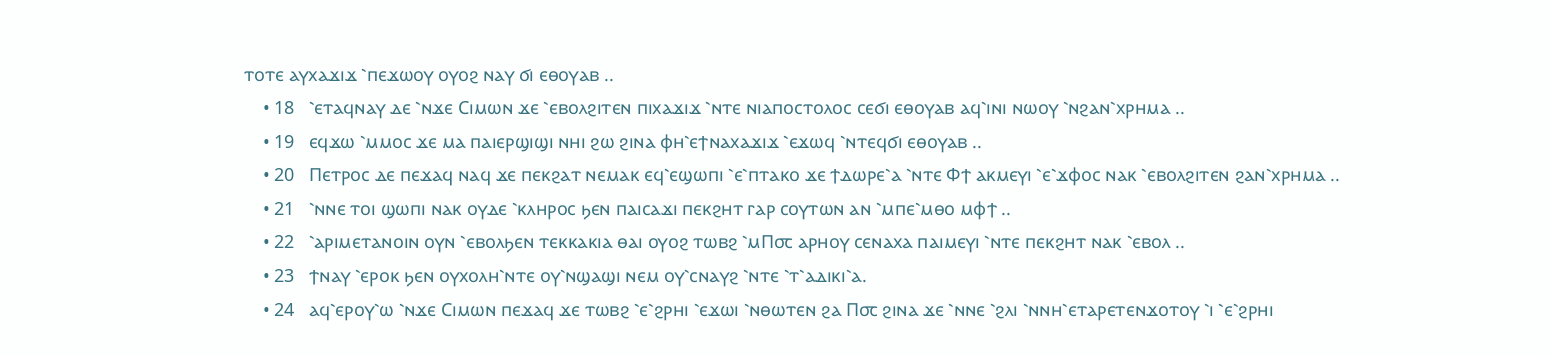ⲧⲟⲧⲉ ⲁⲩⲭⲁϫⲓϫ ⳿ⲡⲉϫⲱⲟⲩ ⲟⲩⲟϩ ⲛⲁⲩ ϭⲓ ⲉⲑⲟⲩⲁⲃ ..
    • 18   ⳿ⲉⲧⲁϥⲛⲁⲩ ⲇⲉ ⳿ⲛϫⲉ Ⲥⲓⲙⲱⲛ ϫⲉ ⳿ⲉⲃⲟⲗϩⲓⲧⲉⲛ ⲡⲓⲭⲁϫⲓϫ ⳿ⲛⲧⲉ ⲛⲓⲁⲡⲟⲥⲧⲟⲗⲟⲥ ⲥⲉϭⲓ ⲉⲑⲟⲩⲁⲃ ⲁϥ⳿ⲓⲛⲓ ⲛⲱⲟⲩ ⳿ⲛϩⲁⲛ⳿ⲭⲣⲏⲙⲁ ..
    • 19   ⲉϥϫⲱ ⳿ⲙⲙⲟⲥ ϫⲉ ⲙⲁ ⲡⲁⲓⲉⲣϣⲓϣⲓ ⲛⲏⲓ ϩⲱ ϩⲓⲛⲁ ⲫⲏ⳿ⲉϯⲛⲁⲭⲁϫⲓϫ ⳿ⲉϫⲱϥ ⳿ⲛⲧⲉϥϭⲓ ⲉⲑⲟⲩⲁⲃ ..
    • 20   Ⲡⲉⲧⲣⲟⲥ ⲇⲉ ⲡⲉϫⲁϥ ⲛⲁϥ ϫⲉ ⲡⲉⲕϩⲁⲧ ⲛⲉⲙⲁⲕ ⲉϥ⳿ⲉϣⲱⲡⲓ ⳿ⲉ⳿ⲡⲧⲁⲕⲟ ϫⲉ ϯⲇⲱⲣⲉ⳿ⲁ ⳿ⲛⲧⲉ Ⲫϯ ⲁⲕⲙⲉⲩⲓ ⳿ⲉ⳿ϫⲫⲟⲥ ⲛⲁⲕ ⳿ⲉⲃⲟⲗϩⲓⲧⲉⲛ ϩⲁⲛ⳿ⲭⲣⲏⲙⲁ ..
    • 21   ⳿ⲛⲛⲉ ⲧⲟⲓ ϣⲱⲡⲓ ⲛⲁⲕ ⲟⲩⲇⲉ ⳿ⲕⲗⲏⲣⲟⲥ ϧⲉⲛ ⲡⲁⲓⲥⲁϫⲓ ⲡⲉⲕϩⲏⲧ ⲅⲁⲣ ⲥⲟⲩⲧⲱⲛ ⲁⲛ ⳿ⲙⲡⲉ⳿ⲙⲑⲟ ⲙⲫϯ ..
    • 22   ⳿ⲁⲣⲓⲙⲉⲧⲁⲛⲟⲓⲛ ⲟⲩⲛ ⳿ⲉⲃⲟⲗϧⲉⲛ ⲧⲉⲕⲕⲁⲕⲓⲁ ⲑⲁⲓ ⲟⲩⲟϩ ⲧⲱⲃϩ ⳿ⲙⲠ⳪ ⲁⲣⲏⲟⲩ ⲥⲉⲛⲁⲭⲁ ⲡⲁⲓⲙⲉⲩⲓ ⳿ⲛⲧⲉ ⲡⲉⲕϩⲏⲧ ⲛⲁⲕ ⳿ⲉⲃⲟⲗ ..
    • 23   ϯⲛⲁⲩ ⳿ⲉⲣⲟⲕ ϧⲉⲛ ⲟⲩⲭⲟⲗⲏ⳿ⲛⲧⲉ ⲟⲩ⳿ⲛϣⲁϣⲓ ⲛⲉⲙ ⲟⲩ⳿ⲥⲛⲁⲩϩ ⳿ⲛⲧⲉ ⳿ⲧ⳿ⲁⲇⲓⲕⲓ⳿ⲁ.
    • 24   ⲁϥ⳿ⲉⲣⲟⲩ⳿ⲱ ⳿ⲛϫⲉ Ⲥⲓⲙⲱⲛ ⲡⲉϫⲁϥ ϫⲉ ⲧⲱⲃϩ ⳿ⲉ⳿ϩⲣⲏⲓ ⳿ⲉϫⲱⲓ ⳿ⲛⲑⲱⲧⲉⲛ ϩⲁ Ⲡ⳪ ϩⲓⲛⲁ ϫⲉ ⳿ⲛⲛⲉ ⳿ϩⲗⲓ ⳿ⲛⲛⲏ⳿ⲉⲧⲁⲣⲉⲧⲉⲛϫⲟⲧⲟⲩ ⳿ⲓ ⳿ⲉ⳿ϩⲣⲏⲓ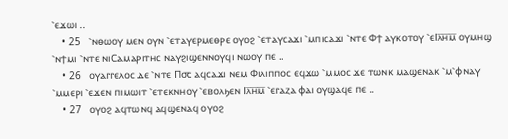⳿ⲉϫⲱⲓ ..
    • 25   ⳿ⲛⲑⲱⲟⲩ ⲙⲉⲛ ⲟⲩⲛ ⳿ⲉⲧⲁⲩⲉⲣⲙⲉⲑⲣⲉ ⲟⲩⲟϩ ⳿ⲉⲧⲁⲩⲥⲁϫⲓ ⳿ⲙⲡⲓⲥⲁϫⲓ ⳿ⲛⲧⲉ Ⲫϯ ⲁⲩⲕⲟⲧⲟⲩ ⳿ⲉⲒⲗ̅ⲏ̅ⲙ̅ ⲟⲩⲙⲏϣ ⳿ⲛϯⲙⲓ ⳿ⲛⲧⲉ ⲛⲓⲤⲁⲙⲁⲣⲓⲧⲏⲥ ⲛⲁⲩϩⲓϣⲉⲛⲛⲟⲩϥⲓ ⲛⲱⲟⲩ ⲡⲉ ..
    • 26   ⲟⲩⲁⲅⲅⲉⲗⲟⲥ ⲇⲉ ⳿ⲛⲧⲉ Ⲡ⳪ ⲁϥⲥⲁϫⲓ ⲛⲉⲙ Ⲫⲓⲗⲓⲡⲡⲟⲥ ⲉϥϫⲱ ⳿ⲙⲙⲟⲥ ϫⲉ ⲧⲱⲛⲕ ⲙⲁϣⲉⲛⲁⲕ ⳿ⲙ⳿ⲫⲛⲁⲩ ⳿ⲙⲙⲉⲣⲓ ⳿ⲉϫⲉⲛ ⲡⲓⲙⲱⲓⲧ ⳿ⲉⲧⲉⲕⲛⲏⲟⲩ ⳿ⲉⲃⲟⲗϧⲉⲛ Ⲓⲗ̅ⲏ̅ⲙ̅ ⳿ⲉⲅⲁⲍⲁ ⲫⲁⲓ ⲟⲩϣⲁϥⲉ ⲡⲉ ..
    • 27   ⲟⲩⲟϩ ⲁϥⲧⲱⲛϥ ⲁϥϣⲉⲛⲁϥ ⲟⲩⲟϩ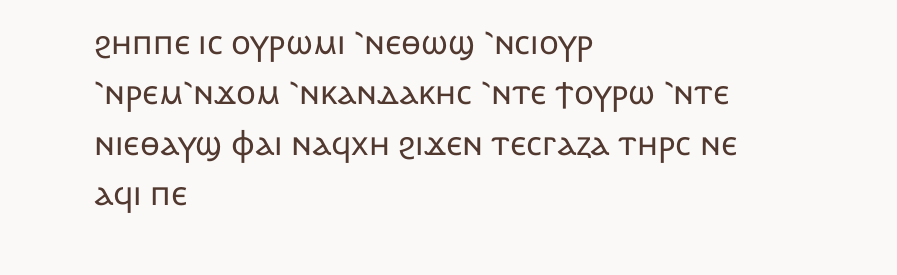ϩⲏⲡⲡⲉ ⲓⲥ ⲟⲩⲣⲱⲙⲓ ⳿ⲛⲉⲑⲱϣ ⳿ⲛⲥⲓⲟⲩⲣ ⳿ⲛⲣⲉⲙ⳿ⲛϫⲟⲙ ⳿ⲛⲕⲁⲛⲇⲁⲕⲏⲥ ⳿ⲛⲧⲉ ϯⲟⲩⲣⲱ ⳿ⲛⲧⲉ ⲛⲓⲉⲑⲁⲩϣ ⲫⲁⲓ ⲛⲁϥⲭⲏ ϩⲓϫⲉⲛ ⲧⲉⲥⲅⲁⲍⲁ ⲧⲏⲣⲥ ⲛⲉ ⲁϥⲓ ⲡⲉ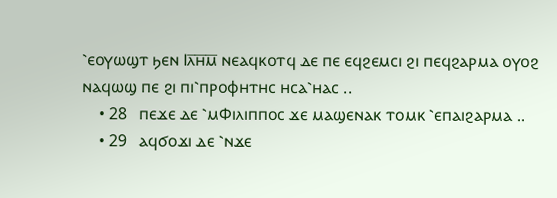⳿ⲉⲟⲩⲱϣⲧ ϧⲉⲛ Ⲓⲗ̅ⲏ̅ⲙ̅ ⲛⲉⲁϥⲕⲟⲧϥ ⲇⲉ ⲡⲉ ⲉϥϩⲉⲙⲥⲓ ϩⲓ ⲡⲉϥϩⲁⲣⲙⲁ ⲟⲩⲟϩ ⲛⲁϥⲱϣ ⲡⲉ ϩⲓ ⲡⲓ⳿ⲡⲣⲟⲫⲏⲧⲏⲥ ⲏⲥⲁ⳿ⲏⲁⲥ ..
    • 28   ⲡⲉϫⲉ ⲇⲉ ⳿ⲙⲪⲓⲗⲓⲡⲡⲟⲥ ϫⲉ ⲙⲁϣⲉⲛⲁⲕ ⲧⲟⲙⲕ ⳿ⲉⲡⲁⲓϩⲁⲣⲙⲁ ..
    • 29   ⲁϥϭⲟϫⲓ ⲇⲉ ⳿ⲛϫⲉ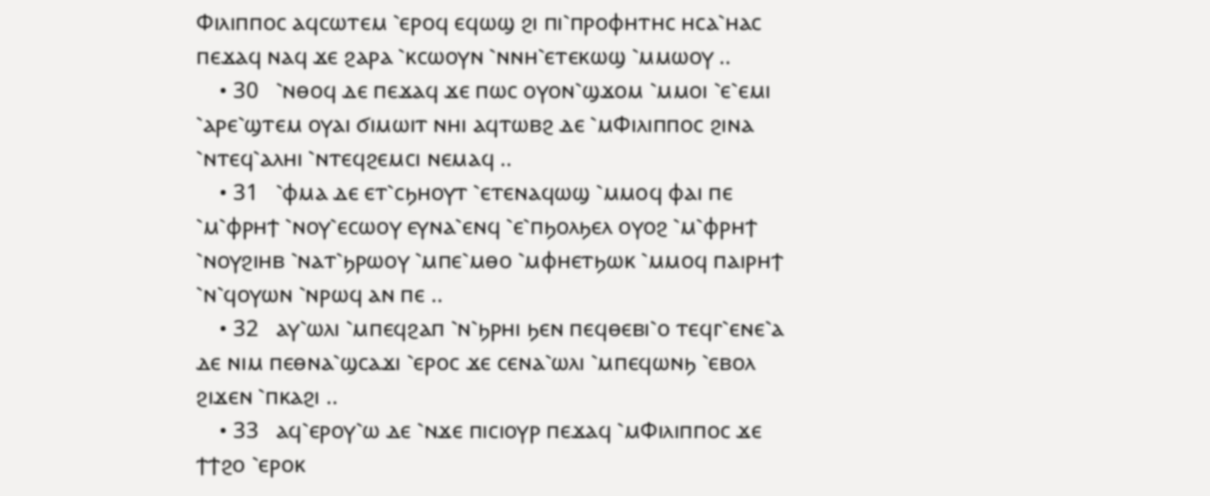Ⲫⲓⲗⲓⲡⲡⲟⲥ ⲁϥⲥⲱⲧⲉⲙ ⳿ⲉⲣⲟϥ ⲉϥⲱϣ ϩⲓ ⲡⲓ⳿ⲡⲣⲟⲫⲏⲧⲏⲥ ⲏⲥⲁ⳿ⲏⲁⲥ ⲡⲉϫⲁϥ ⲛⲁϥ ϫⲉ ϩⲁⲣⲁ ⳿ⲕⲥⲱⲟⲩⲛ ⳿ⲛⲛⲏ⳿ⲉⲧⲉⲕⲱϣ ⳿ⲙⲙⲱⲟⲩ ..
    • 30   ⳿ⲛⲑⲟϥ ⲇⲉ ⲡⲉϫⲁϥ ϫⲉ ⲡⲱⲥ ⲟⲩⲟⲛ⳿ϣϫⲟⲙ ⳿ⲙⲙⲟⲓ ⳿ⲉ⳿ⲉⲙⲓ ⳿ⲁⲣⲉ⳿ϣⲧⲉⲙ ⲟⲩⲁⲓ ϭⲓⲙⲱⲓⲧ ⲛⲏⲓ ⲁϥⲧⲱⲃϩ ⲇⲉ ⳿ⲙⲪⲓⲗⲓⲡⲡⲟⲥ ϩⲓⲛⲁ ⳿ⲛⲧⲉϥ⳿ⲁⲗⲏⲓ ⳿ⲛⲧⲉϥϩⲉⲙⲥⲓ ⲛⲉⲙⲁϥ ..
    • 31   ⳿ⲫⲙⲁ ⲇⲉ ⲉⲧ⳿ⲥϧⲏⲟⲩⲧ ⳿ⲉⲧⲉⲛⲁϥⲱϣ ⳿ⲙⲙⲟϥ ⲫⲁⲓ ⲡⲉ ⳿ⲙ⳿ⲫⲣⲏϯ ⳿ⲛⲟⲩ⳿ⲉⲥⲱⲟⲩ ⲉⲩⲛⲁ⳿ⲉⲛϥ ⳿ⲉ⳿ⲡϧⲟⲗϧⲉⲗ ⲟⲩⲟϩ ⳿ⲙ⳿ⲫⲣⲏϯ ⳿ⲛⲟⲩϩⲓⲏⲃ ⳿ⲛⲁⲧ⳿ϧⲣⲱⲟⲩ ⳿ⲙⲡⲉ⳿ⲙⲑⲟ ⳿ⲙⲫⲏⲉⲧϧⲱⲕ ⳿ⲙⲙⲟϥ ⲡⲁⲓⲣⲏϯ ⳿ⲛ⳿ϥⲟⲩⲱⲛ ⳿ⲛⲣⲱϥ ⲁⲛ ⲡⲉ ..
    • 32   ⲁⲩ⳿ⲱⲗⲓ ⳿ⲙⲡⲉϥϩⲁⲡ ⳿ⲛ⳿ϧⲣⲏⲓ ϧⲉⲛ ⲡⲉϥⲑⲉⲃⲓ⳿ⲟ ⲧⲉϥⲅ⳿ⲉⲛⲉ⳿ⲁ ⲇⲉ ⲛⲓⲙ ⲡⲉⲑⲛⲁ⳿ϣⲥⲁϫⲓ ⳿ⲉⲣⲟⲥ ϫⲉ ⲥⲉⲛⲁ⳿ⲱⲗⲓ ⳿ⲙⲡⲉϥⲱⲛϧ ⳿ⲉⲃⲟⲗ ϩⲓϫⲉⲛ ⳿ⲡⲕⲁϩⲓ ..
    • 33   ⲁϥ⳿ⲉⲣⲟⲩ⳿ⲱ ⲇⲉ ⳿ⲛϫⲉ ⲡⲓⲥⲓⲟⲩⲣ ⲡⲉϫⲁϥ ⳿ⲙⲪⲓⲗⲓⲡⲡⲟⲥ ϫⲉ ϯϯϩⲟ ⳿ⲉⲣⲟⲕ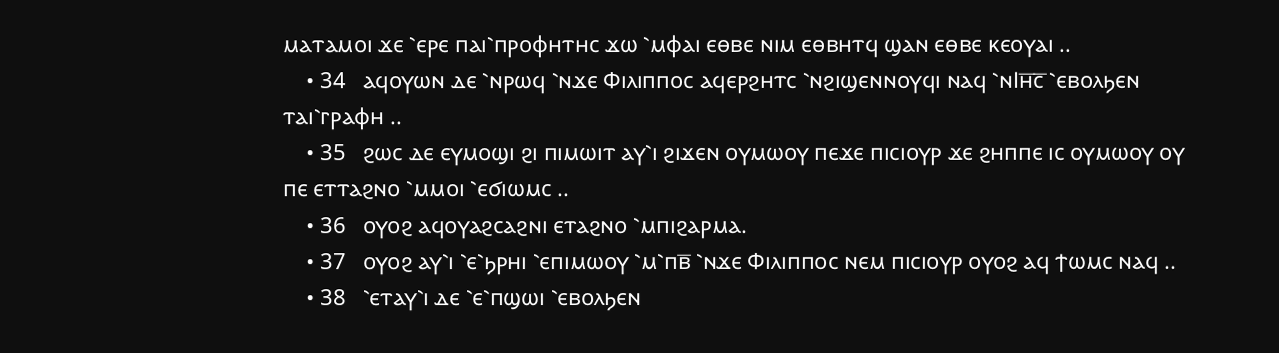ⲙⲁⲧⲁⲙⲟⲓ ϫⲉ ⳿ⲉⲣⲉ ⲡⲁⲓ⳿ⲡⲣⲟⲫⲏⲧⲏⲥ ϫⲱ ⳿ⲙⲫⲁⲓ ⲉⲑⲃⲉ ⲛⲓⲙ ⲉⲑⲃⲏⲧϥ ϣⲁⲛ ⲉⲑⲃⲉ ⲕⲉⲟⲩⲁⲓ ..
    • 34   ⲁϥⲟⲩⲱⲛ ⲇⲉ ⳿ⲛⲣⲱϥ ⳿ⲛϫⲉ Ⲫⲓⲗⲓⲡⲡⲟⲥ ⲁϥⲉⲣϩⲏⲧⲥ ⳿ⲛϩⲓϣⲉⲛⲛⲟⲩϥⲓ ⲛⲁϥ ⳿ⲛⲒⲏ̅ⲥ̅ ⳿ⲉⲃⲟⲗϧⲉⲛ ⲧⲁⲓ⳿ⲅⲣⲁⲫⲏ ..
    • 35   ϩⲱⲥ ⲇⲉ ⲉⲩⲙⲟϣⲓ ϩⲓ ⲡⲓⲙⲱⲓⲧ ⲁⲩ⳿ⲓ ϩⲓϫⲉⲛ ⲟⲩⲙⲱⲟⲩ ⲡⲉϫⲉ ⲡⲓⲥⲓⲟⲩⲣ ϫⲉ ϩⲏⲡⲡⲉ ⲓⲥ ⲟⲩⲙⲱⲟⲩ ⲟⲩ ⲡⲉ ⲉⲧⲧⲁϩⲛⲟ ⳿ⲙⲙⲟⲓ ⳿ⲉϭⲓⲱⲙⲥ ..
    • 36   ⲟⲩⲟϩ ⲁϥⲟⲩⲁϩⲥⲁϩⲛⲓ ⲉⲧⲁϩⲛⲟ ⳿ⲙⲡⲓϩⲁⲣⲙⲁ.
    • 37   ⲟⲩⲟϩ ⲁⲩ⳿ⲓ ⳿ⲉ⳿ϧⲣⲏⲓ ⳿ⲉⲡⲓⲙⲱⲟⲩ ⳿ⲙ⳿ⲡⲃ̅ ⳿ⲛϫⲉ Ⲫⲓⲗⲓⲡⲡⲟⲥ ⲛⲉⲙ ⲡⲓⲥⲓⲟⲩⲣ ⲟⲩⲟϩ ⲁϥ ϯⲱⲙⲥ ⲛⲁϥ ..
    • 38   ⳿ⲉⲧⲁⲩ⳿ⲓ ⲇⲉ ⳿ⲉ⳿ⲡϣⲱⲓ ⳿ⲉⲃⲟⲗϧⲉⲛ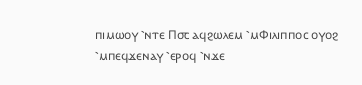ⲡⲓⲙⲱⲟⲩ ⳿ⲛⲧⲉ Ⲡ⳪ ⲁϥϩⲱⲗⲉⲙ ⳿ⲙⲪⲓⲗⲓⲡⲡⲟⲥ ⲟⲩⲟϩ ⳿ⲙⲡⲉϥϫⲉⲛⲁⲩ ⳿ⲉⲣⲟϥ ⳿ⲛϫⲉ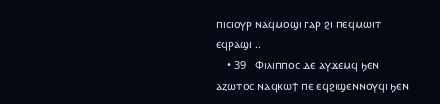ⲡⲓⲥⲓⲟⲩⲣ ⲛⲁϥⲙⲟϣⲓ ⲅⲁⲣ ϩⲓ ⲡⲉϥⲙⲱⲓⲧ ⲉϥⲣⲁϣⲓ ..
    • 39   Ⲫⲓⲗⲓⲡⲡⲟⲥ ⲇⲉ ⲁⲩϫⲉⲙϥ ϧⲉⲛ ⲁⲍⲱⲧⲟⲥ ⲛⲁϥⲕⲱϯ ⲡⲉ ⲉϥϩⲓϣⲉⲛⲛⲟⲩϥⲓ ϧⲉⲛ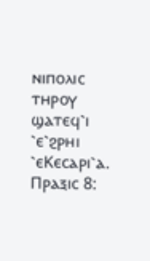ⲛⲓⲡⲟⲗⲓⲥ ⲧⲏⲣⲟⲩ ϣⲁⲧⲉϥ⳿ⲓ ⳿ⲉ⳿ϩⲣⲏⲓ ⳿ⲉⲔⲉⲥⲁⲣⲓ⳿ⲁ.
Ⲡⲣⲁⲝⲓⲥ 8: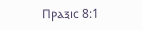Ⲡⲣⲁⲝⲓⲥ 8:1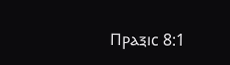Ⲡⲣⲁⲝⲓⲥ 8:1